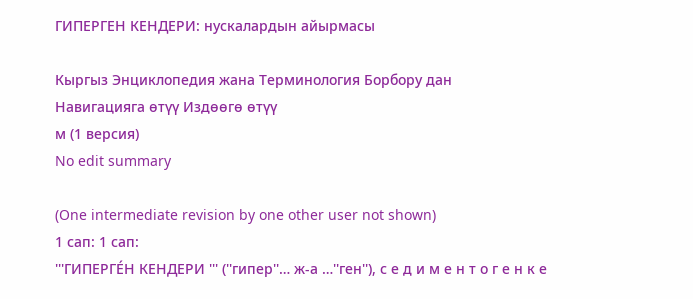ГИПЕРГЕН КЕНДЕРИ: нускалардын айырмасы

Кыргыз Энциклопедия жана Терминология Борбору дан
Навигацияга өтүү Издөөгө өтүү
м (1 версия)
No edit summary

(One intermediate revision by one other user not shown)
1 сап: 1 сап:
'''ГИПЕРГЕ́Н КЕНДЕРИ ''' (''гипер''… ж-а …''ген''), с е д и м е н т о г е н к е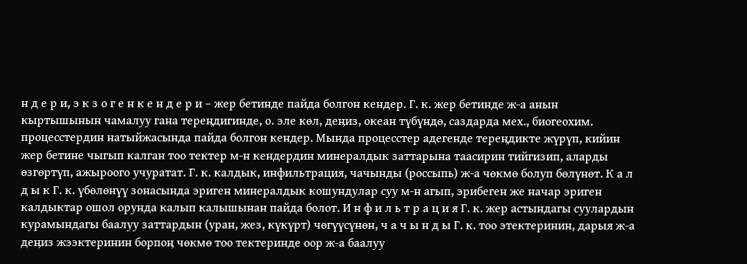н д е р и, э к з о г е н к е н д е р и – жер бетинде пайда болгон кендер. Г. к. жер бетинде ж-а анын кыртышынын чамалуу гана тереӊдигинде, о. эле көл, деӊиз, океан түбүндө, саздарда мех., биогеохим. процесстердин натыйжасында пайда болгон кендер. Мында процесстер адегенде тереӊдикте жүрүп, кийин жер бетине чыгып калган тоо тектер м-н кендердин минералдык заттарына таасирин тийгизип, аларды өзгөртүп, ажыроого учуратат. Г. к. калдык, инфильтрация, чачынды (россыпь) ж-а чөкмө болуп бөлүнөт. К а л д ы к Г. к. үбөлөнүү зонасында эриген минералдык кошундулар суу м-н агып, эрибеген же начар эриген калдыктар ошол орунда калып калышынан пайда болот. И н ф и л ь т р а ц и я Г. к. жер астындагы суулардын курамындагы баалуу заттардын (уран, жез, күкүрт) чөгүүсүнөн, ч а ч ы н д ы Г. к. тоо этектеринин, дарыя ж-а деӊиз жээктеринин борпоӊ чөкмө тоо тектеринде оор ж-а баалуу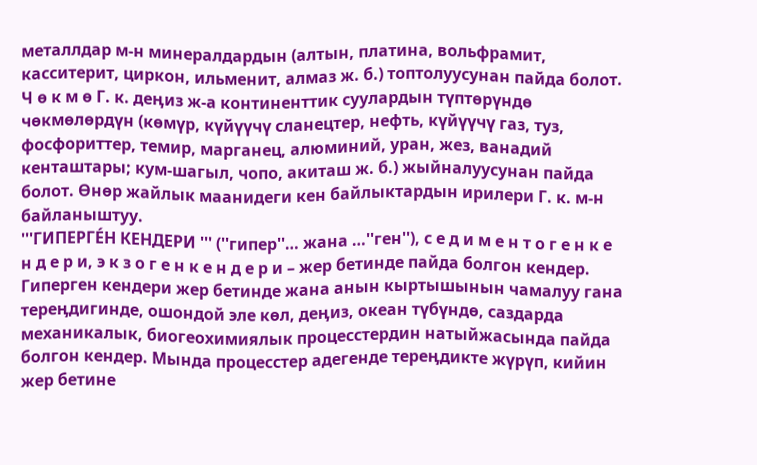металлдар м-н минералдардын (алтын, платина, вольфрамит, касситерит, циркон, ильменит, алмаз ж. б.) топтолуусунан пайда болот. Ч ө к м ө Г. к. деӊиз ж-а континенттик суулардын түптөрүндө чөкмөлөрдүн (көмүр, күйүүчү сланецтер, нефть, күйүүчү газ, туз, фосфориттер, темир, марганец, алюминий, уран, жез, ванадий кенташтары; кум-шагыл, чопо, акиташ ж. б.) жыйналуусунан пайда болот. Өнөр жайлык маанидеги кен байлыктардын ирилери Г. к. м-н байланыштуу.
'''ГИПЕРГЕ́Н КЕНДЕРИ ''' (''гипер''… жана …''ген''), с е д и м е н т о г е н к е н д е р и, э к з о г е н к е н д е р и – жер бетинде пайда болгон кендер. Гиперген кендери жер бетинде жана анын кыртышынын чамалуу гана тереӊдигинде, ошондой эле көл, деӊиз, океан түбүндө, саздарда механикалык, биогеохимиялык процесстердин натыйжасында пайда болгон кендер. Мында процесстер адегенде тереӊдикте жүрүп, кийин жер бетине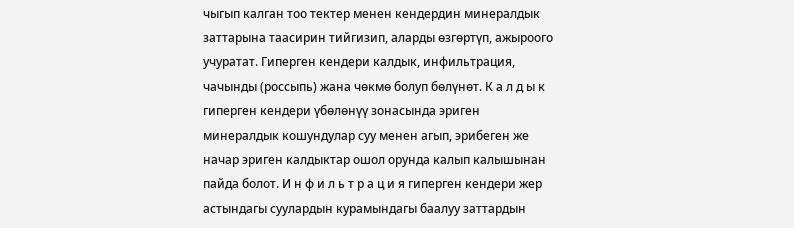чыгып калган тоо тектер менен кендердин минералдык заттарына таасирин тийгизип, аларды өзгөртүп, ажыроого учуратат. Гиперген кендери калдык, инфильтрация, чачынды (россыпь) жана чөкмө болуп бөлүнөт. К а л д ы к гиперген кендери үбөлөнүү зонасында эриген минералдык кошундулар суу менен агып, эрибеген же начар эриген калдыктар ошол орунда калып калышынан пайда болот. И н ф и л ь т р а ц и я гиперген кендери жер астындагы суулардын курамындагы баалуу заттардын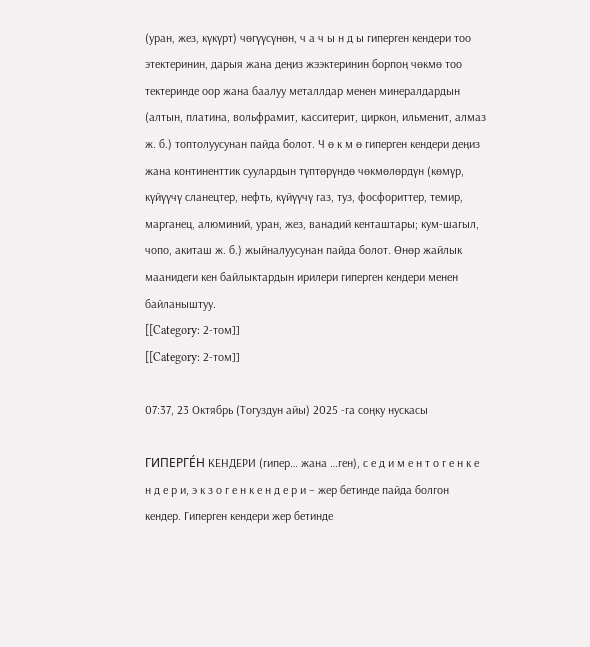(уран, жез, күкүрт) чөгүүсүнөн, ч а ч ы н д ы гиперген кендери тоо этектеринин, дарыя жана деӊиз жээктеринин борпоӊ чөкмө тоо тектеринде оор жана баалуу металлдар менен минералдардын (алтын, платина, вольфрамит, касситерит, циркон, ильменит, алмаз ж. б.) топтолуусунан пайда болот. Ч ө к м ө гиперген кендери деӊиз жана континенттик суулардын түптөрүндө чөкмөлөрдүн (көмүр, күйүүчү сланецтер, нефть, күйүүчү газ, туз, фосфориттер, темир, марганец, алюминий, уран, жез, ванадий кенташтары; кум-шагыл, чопо, акиташ ж. б.) жыйналуусунан пайда болот. Өнөр жайлык маанидеги кен байлыктардын ирилери гиперген кендери менен байланыштуу.
[[Category: 2-том]]
[[Category: 2-том]]

07:37, 23 Октябрь (Тогуздун айы) 2025 -га соңку нускасы

ГИПЕРГЕ́Н КЕНДЕРИ (гипер… жана …ген), с е д и м е н т о г е н к е н д е р и, э к з о г е н к е н д е р и – жер бетинде пайда болгон кендер. Гиперген кендери жер бетинде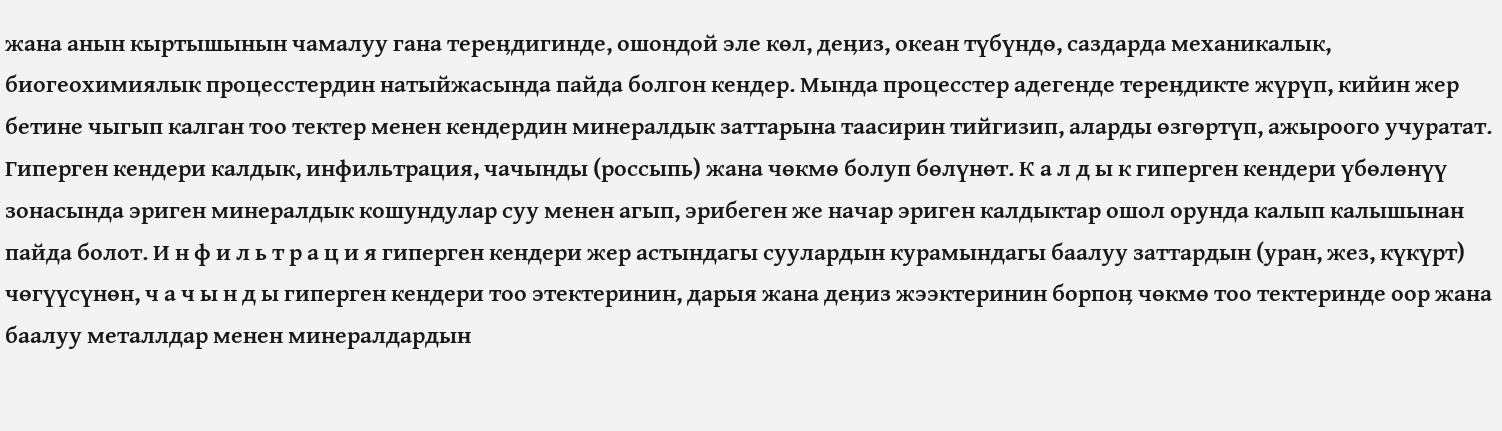жана анын кыртышынын чамалуу гана тереӊдигинде, ошондой эле көл, деӊиз, океан түбүндө, саздарда механикалык, биогеохимиялык процесстердин натыйжасында пайда болгон кендер. Мында процесстер адегенде тереӊдикте жүрүп, кийин жер бетине чыгып калган тоо тектер менен кендердин минералдык заттарына таасирин тийгизип, аларды өзгөртүп, ажыроого учуратат. Гиперген кендери калдык, инфильтрация, чачынды (россыпь) жана чөкмө болуп бөлүнөт. К а л д ы к гиперген кендери үбөлөнүү зонасында эриген минералдык кошундулар суу менен агып, эрибеген же начар эриген калдыктар ошол орунда калып калышынан пайда болот. И н ф и л ь т р а ц и я гиперген кендери жер астындагы суулардын курамындагы баалуу заттардын (уран, жез, күкүрт) чөгүүсүнөн, ч а ч ы н д ы гиперген кендери тоо этектеринин, дарыя жана деӊиз жээктеринин борпоӊ чөкмө тоо тектеринде оор жана баалуу металлдар менен минералдардын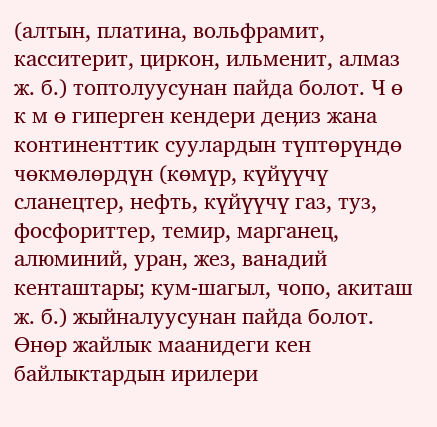(алтын, платина, вольфрамит, касситерит, циркон, ильменит, алмаз ж. б.) топтолуусунан пайда болот. Ч ө к м ө гиперген кендери деӊиз жана континенттик суулардын түптөрүндө чөкмөлөрдүн (көмүр, күйүүчү сланецтер, нефть, күйүүчү газ, туз, фосфориттер, темир, марганец, алюминий, уран, жез, ванадий кенташтары; кум-шагыл, чопо, акиташ ж. б.) жыйналуусунан пайда болот. Өнөр жайлык маанидеги кен байлыктардын ирилери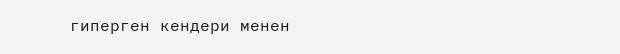гиперген кендери менен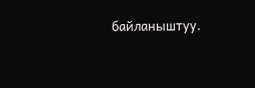байланыштуу.